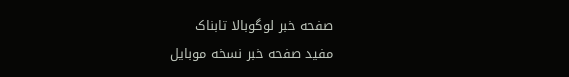صفحه خبر لوگوبالا تابناک
مفید صفحه خبر نسخه موبایل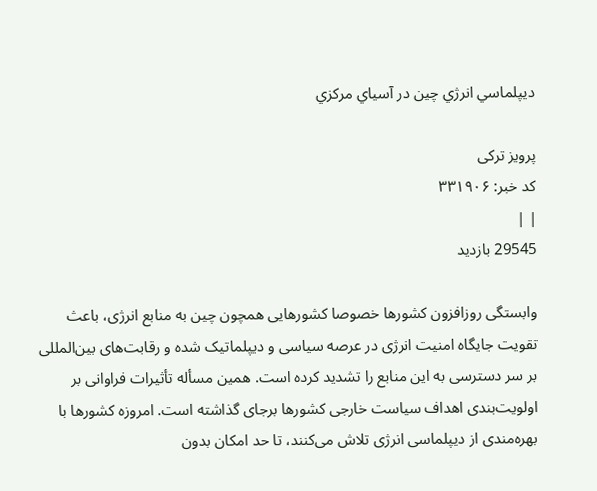ديپلماسي انرژي چين در آسياي مركزي

پرویز ترکی
کد خبر: ۳۳۱۹۰۶
| |
29545 بازدید

وابستگی روزافزون کشور‌ها خصوصا کشورهایی همچون چین به منابع انرژی، باعث تقویت جایگاه امنیت انرژی در عرصه سیاسی و دیپلماتیک شده و رقابت‌های بین‌المللی بر سر دسترسی به این منابع را تشدید کرده است. همین مسأله تأثیرات فراوانی بر اولویت‌بندی اهداف سیاست خارجی کشور‌ها برجای گذاشته است. امروزه کشور‌ها با بهره‌مندی از دیپلماسی انرژی تلاش می‌کنند، تا حد امکان بدون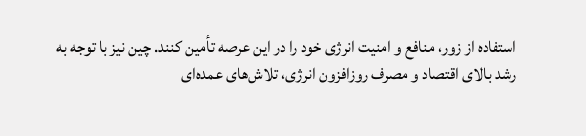استفاده از زور، منافع و امنیت انرژی خود را در این عرصه تأمین کنند. چین نیز با توجه به رشد بالای اقتصاد و مصرف روزافزون انرژی، تلاش‌های عمده‌ای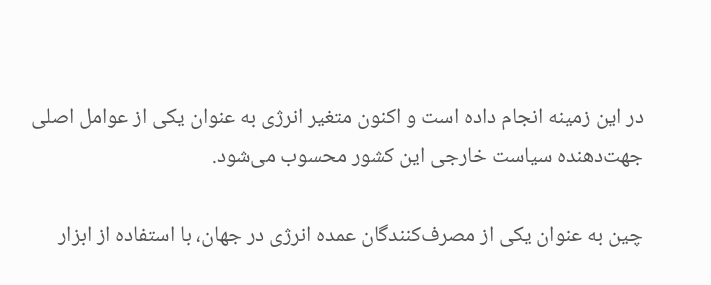در این زمینه انجام داده است و اکنون متغیر انرژی به عنوان یکی از عوامل اصلی جهت‌دهنده سیاست خارجی این کشور محسوب می‌شود.

چین به عنوان یکی از مصرف‌کنندگان عمده انرژی در جهان، با استفاده از ابزار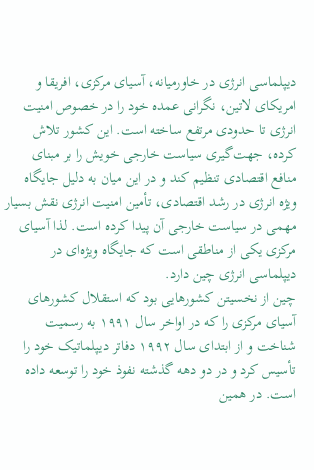دیپلماسی انرژی در خاورمیانه، آسیای مرکزی، افریقا و امریکای لاتین، نگرانی عمده خود را در خصوص امنیت انرژی تا حدودی مرتفع ساخته است. این کشور تلاش کرده، جهت‌گیری سیاست خارجی خویش را بر مبنای منافع اقتصادی تنظیم کند و در این میان به دلیل جایگاه ویژه انرژی در رشد اقتصادی، تأمین امنیت انرژی نقش بسیار مهمی در سیاست خارجی آن پیدا کرده است. لذا آسیای مرکزی یکی از مناطقی است که جایگاه ویژه‌ای در دیپلماسی انرژی چین دارد.
چین از نخسیتن کشورهایی بود که استقلال کشورهای آسیای مرکزی را که در اواخر سال ۱۹۹۱ به رسمیت شناخت و از ابتدای سال ۱۹۹۲ دفا‌تر دیپلماتیک خود را تأسیس کرد و در دو دهه گذشته نفوذ خود را توسعه داده است. در همین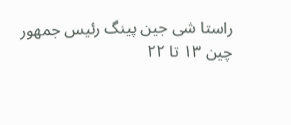راستا شی جین پینگ رئیس جمهور چین ۱۳ تا ۲۲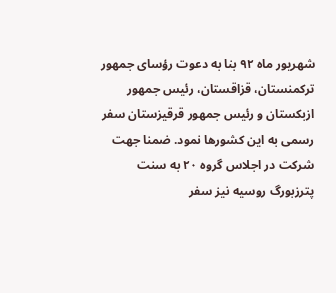شهریور ماه ۹۲ بنا به دعوت رؤسای جمهور ترکمنستان، قزاقستان، رئیس جمهور ازبکستان و رئیس جمهور قرقیزستان سفر رسمی به این کشور‌ها نمود. ضمنا جهت شرکت در اجلاس گروه ۲۰ به سنت پترزبورگ روسیه نیز سفر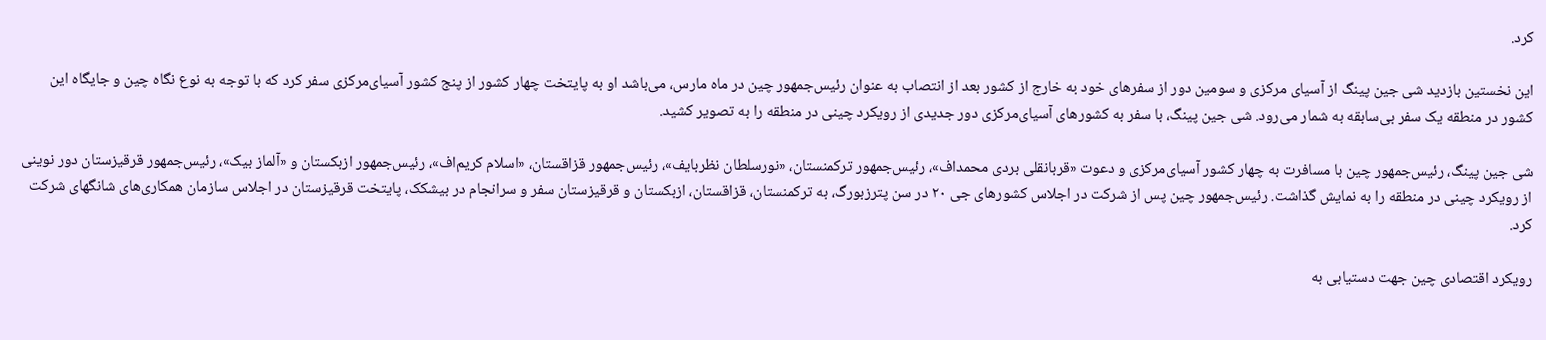کرد.

این نخستین بازدید شی جین پینگ از آسیای‌ مرکزی و سومین دور از سفرهای خود به خارج از کشور بعد از انتصاب به عنوان رئیس‌جمهور چین در ماه مارس، می‌باشد او به پایتخت چهار کشور از پنج کشور آسیای‌مرکزی سفر کرد که با توجه به نوع نگاه چین و جایگاه این کشور در منطقه یک سفر بی‌سابقه به شمار می‌رود. شی جین پینگ، با سفر به کشورهای آسیای‌مرکزی دور جدیدی از رویکرد چینی در منطقه را به تصویر کشید.

شی جین پینگ، رئیس‌جمهور چین با مسافرت به چهار کشور آسیای‌مرکزی و دعوت «قربانقلی بردی محمداف»، رئیس‌جمهور ترکمنستان، «نورسلطان نظربایف»، رئیس‌جمهور قزاقستان، «اسلام کریم‌اف»، رئیس‌جمهور ازبکستان و «آلماز بیک»، رئیس‌جمهور قرقیزستان دور نوینی از رویکرد چینی در منطقه را به نمایش گذاشت. رئیس‌جمهور چین پس از شرکت در اجلاس کشورهای جی ۲۰ در سن پترزبورگ، به ترکمنستان، قزاقستان، ازبکستان و قرقیزستان سفر و سرانجام در بیشکک، پایتخت قرقیزستان در اجلاس سازمان همکاری‌های شانگهای شرکت کرد.

رویکرد اقتصادی چین جهت دستیابی به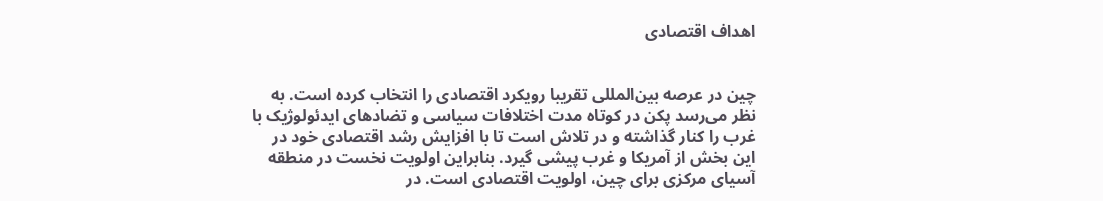اهداف اقتصادی


چین در عرصه بین‌المللی تقریبا رویکرد اقتصادی را انتخاب کرده است. به نظر می‌رسد پکن در کوتاه مدت اختلافات سیاسی و تضادهای ایدئولوژیک با غرب را کنار گذاشته و در تلاش است تا با افزایش رشد اقتصادی خود در این بخش از آمریکا و غرب پیشی گیرد. بنابراین اولویت نخست در منطقه آسیای‌ مرکزی برای چین‌، اولویت اقتصادی است. در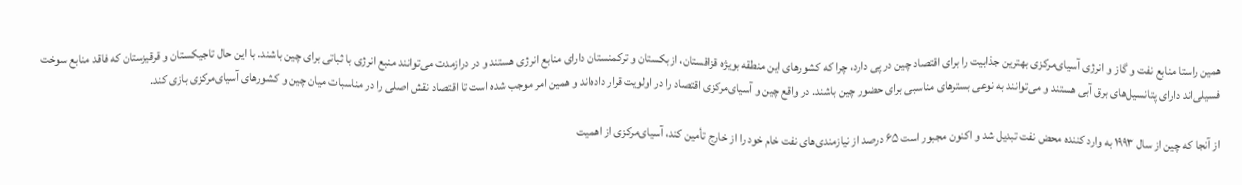همین راستا منابع نفت و گاز و انرژی آسیای‌مرکزی بهترین جذابیت را برای اقتصاد چین در پی دارد، چرا که کشورهای این منطقه بویژه قزاقستان، ازبکستان و ترکمنستان دارای منابع انرژی هستند و در درازمدت می‌توانند منبع انرژی با ثباتی برای چین باشند. با این حال تاجیکستان و قرقیزستان که فاقد منابع سوخت فسیلی‌اند دارای پتانسیل‌های برق آبی هستند و می‌توانند به نوعی بسترهای مناسبی برای حضور چین باشند. در واقع چین و آسیای‌مرکزی اقتصاد را در اولویت قرار داده‌اند و همین امر موجب شده است تا اقتصاد نقش اصلی را در مناسبات میان چین و کشورهای آسیای‌مرکزی بازی کند.

از آنجا که چین از سال ۱۹۹۳ به وارد کننده محض نفت تبدیل شد و اکنون مجبور است ۶۵ درصد از نیازمندی‌های نفت خام خود را از خارج تأمین کند، آسیای‌مرکزی از اهمیت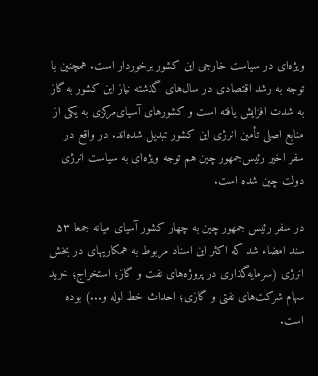ویژه‌ای در سیاست خارجی این کشور برخوردار است. همچنین با توجه به رشد اقتصادی در سال‌های گذشته نیاز این کشور به گاز به شدت افزایش یافته است و کشورهای آسیای‌مرکزی به یکی از منابع اصلی تأمین انرژی این کشور تبدیل شده‌اند. در واقع در سفر اخیر رئیس‌جمهور چین هم توجه ویژه‌ای به سیاست انرژی دولت چین شده است.

در سفر رئیس جمهور چین به چهار کشور آسیای میانه جمعا ۵۳ سند امضاء شد که اکثر این اسناد مربوط به همکاریهای در بخش انرژی (سرمایه‌گذاری در پروژه‌های نفت و گاز؛ استخراج؛ خرید سهام شرکت‌های نفتی و گازی؛ احداث خط لوله و...) بوده است.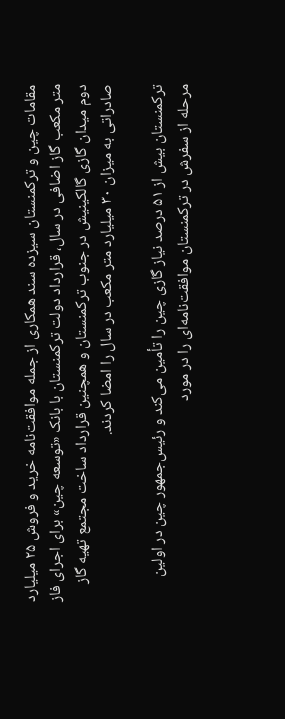مقامات چین و ترکمنستان سیزده سند همکاری از جمله موافقت‌نامه خرید و فروش ۲۵ میلیارد متر مکعب گاز اضافی در سال، قرارداد دولت ترکمنستان با بانک «توسعه چین» برای اجرای فاز دوم میدان گازی گالکینیش در جنوب ترکمنستان و همچنین قرارداد ساخت مجتمع تهیه گاز صادراتی به میزان ۳۰ میلیارد متر مکعب در سال را امضا کردند.

ترکمنستان بیش از ۵۱ درصد نیاز گازی چین را تأمین می‌کند و رئیس‌جمهور چین در اولین مرحله از سفرش در ترکمنستان موافقت‌نامه‌ای را در مورد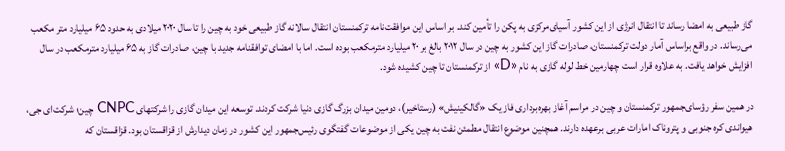گاز طبیعی به امضا رساند تا انتقال انرژی از این کشور آسیای‌مرکزی به پکن را تأمین کند. بر اساس این موافقت‌نامه ترکمنستان انتقال سالانه گاز طبیعی خود به چین را تا سال ۲۰۲۰ میلادی به حدود ۶۵ میلیارد متر مکعب می‌رساند. در واقع براساس آمار دولت ترکمنستان، صادرات گاز این کشور به چین در سال ٢٠١٢ بالغ بر ٢٠ میلیارد مترمکعب بوده است. اما با امضای توافقنامه جدید با چین، صادرات گاز به ۶۵ میلیارد مترمکعب در سال افزایش خواهد یافت. به علاوه قرار است چهارمین خط لوله گازی ‌به نام «D» از ترکمنستان تا چین کشیده شود.

در همین سفر رؤسای‌جمهور ترکمنستان و چین در مراسم آغاز بهره‌برداری فاز یک «گالکینیش» (رستاخیر)، دومین میدان بزرگ گازی دنیا شرکت کردند. توسعه این میدان گازی را شرکتهای CNPC چین؛ شرکت‌ای جی، هیواندی کره جنوبی و پتروناک امارات عربی برعهده دارند. همچنین موضوع انتقال مطمئن نفت به چین یکی از موضوعات گفتگوی رئیس‌جمهور این کشور در زمان دیدارش از قزاقستان بود. قزاقستان که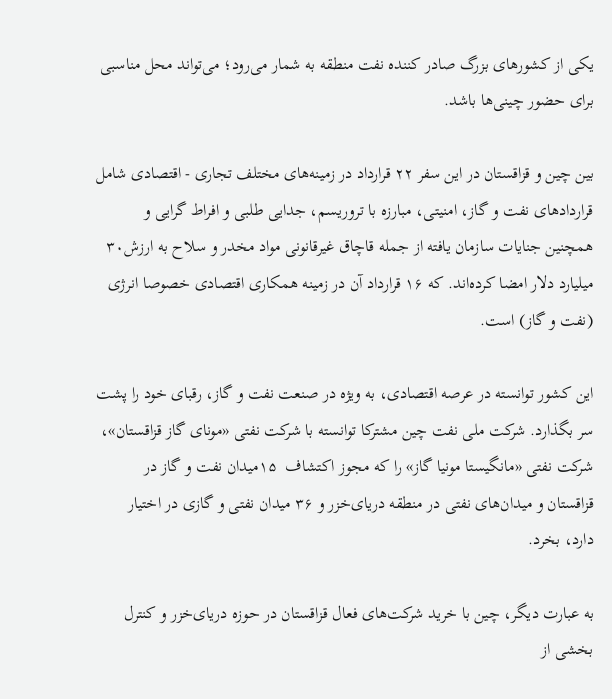یکی از کشورهای بزرگ صادر کننده نفت منطقه به شمار می‌رود؛ می‌تواند محل مناسبی برای حضور چینی‌ها باشد.

بین چین و قزاقستان در این سفر ۲۲ قرارداد در زمینه‌های مختلف تجاری - اقتصادی شامل قراردادهای نفت و گاز، امنیتی، مبارزه با تروریسم، جدایی طلبی و افراط گرایی و همچنین جنایات سازمان یافته از جمله قاچاق غیرقانونی مواد مخدر و سلاح به ارزش۳۰ میلیارد دلار امضا کرده‌اند. که ۱۶ قرارداد آن در زمینه همکاری اقتصادی خصوصا انرژی (نفت و گاز) است.

این کشور توانسته در عرصه اقتصادی، به ویژه در صنعت نفت و گاز، رقبای خود را پشت سر بگذارد. شرکت ملی نفت چین مشترکا توانسته با شرکت نفتی «مونای گاز قزاقستان»، شرکت نفتی «مانگیستا مونیا گاز» را که مجوز اکتشاف  ۱۵میدان نفت و گاز در قزاقستان و میدان‌های نفتی در منطقه دریای‌خزر و ۳۶ میدان نفتی و گازی در اختیار دارد، ‌بخرد.

به عبارت دیگر، چین با خرید شرکت‌های فعال قزاقستان در حوزه دریای‌خزر و کنترل بخشی از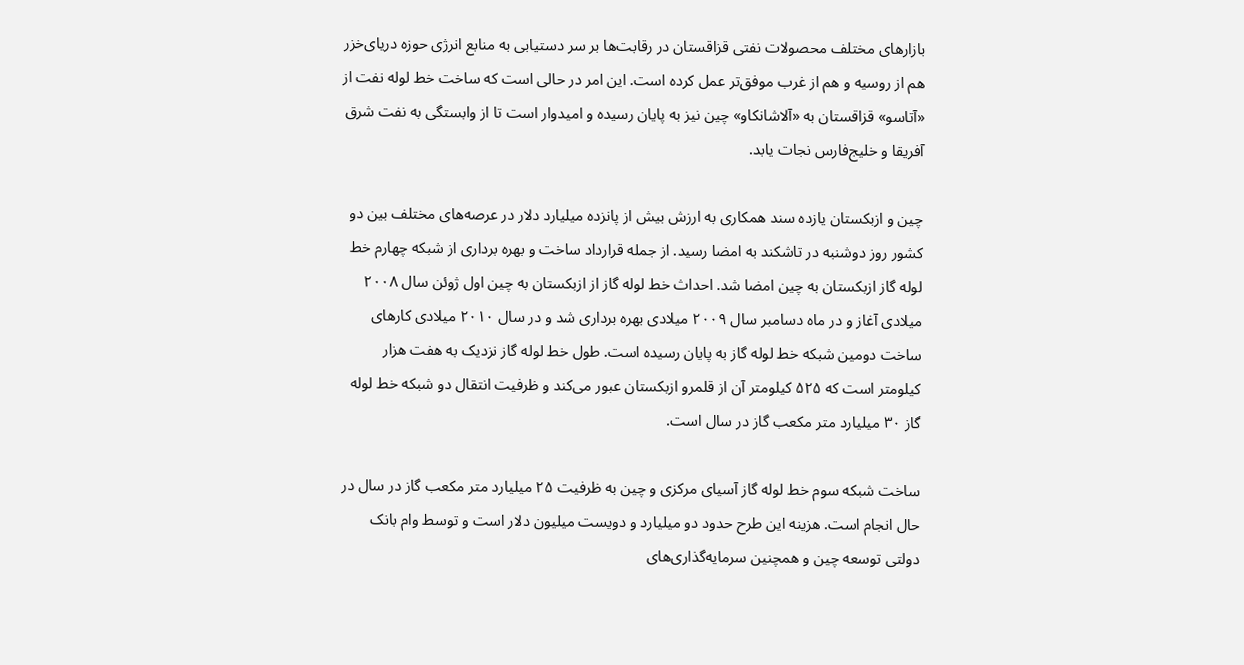بازارهای مختلف محصولات نفتی قزاقستان در رقابت‌ها بر سر دستیابی به منابع انرژی حوزه دریای‌خزر هم از روسیه و هم از غرب موفق‌تر عمل کرده است. این امر در حالی است که ساخت خط لوله نفت از «آتاسو» قزاقستان به «آلاشانکاو» چین نیز به پایان رسیده ‌و امیدوار است تا از وابستگی به نفت شرق آفریقا و خلیج‌فارس نجات یابد.

چین و ازبکستان یازده سند همکاری به ارزش بیش از پانزده میلیارد دلار در عرصه‌های مختلف بین دو کشور روز دوشنبه در تاشکند به امضا رسید. از جمله قرارداد ساخت و بهره برداری از شبکه چهارم خط لوله گاز ازبکستان به چین امضا شد. احداث خط لوله گاز از ازبکستان به چین اول ژوئن سال ۲۰۰۸ میلادی آغاز و در ماه دسامبر سال ۲۰۰۹ میلادی بهره برداری شد و در سال ۲۰۱۰ میلادی کارهای ساخت دومین شبکه خط لوله گاز به پایان رسیده است. طول خط لوله گاز نزدیک به هفت هزار کیلومتر است که ۵۲۵ کیلومتر آن از قلمرو ازبکستان عبور می‌کند و ظرفیت انتقال دو شبکه خط لوله گاز ۳۰ میلیارد متر مکعب گاز در سال است.

ساخت شبکه سوم خط لوله گاز آسیای مرکزی و چین به ظرفیت ۲۵ میلیارد متر مکعب گاز در سال در حال انجام است. هزینه این طرح حدود دو میلیارد و دویست میلیون دلار است و توسط وام بانک دولتی توسعه چین و همچنین سرمایه‌گذاری‌های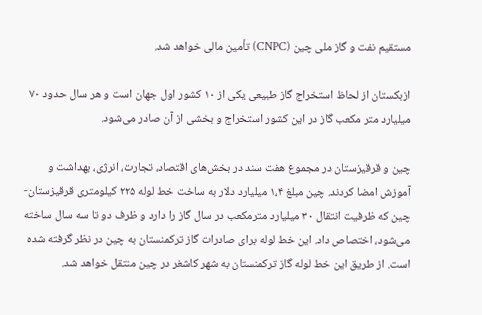مستقیم نفت و گاز ملی چین (CNPC) تأمین مالی خواهد شد.

ازبکستان از لحاظ استخراج گاز طبیعی یکی از ۱۰ کشور اول جهان است و هر سال حدود ۷۰ میلیارد متر مکعب گاز در این کشور استخراج و بخشی از آن صادر می‌شود.

چین و قرقیزستان در مجموع هفت سند در بخش‌های اقتصاد، تجارت، انرژی، بهداشت و آموزش امضا کردند. چین مبلغ ١،‌۴ میلیارد دلار به ساخت خط لوله ٢٢۵ کیلومتری قرقیزستان-چین که ظرفیت انتقال ٣٠ میلیارد مترمکعب در سال گاز را دارد و ظرف دو تا سه سال ساخته می‌شود، اختصاص داد. این خط لوله برای صادرات گاز ترکمنستان به چین در نظر گرفته شده است. از طریق این خط لوله گاز ترکمنستان به شهر کاشغر در چین منتقل خواهد شد.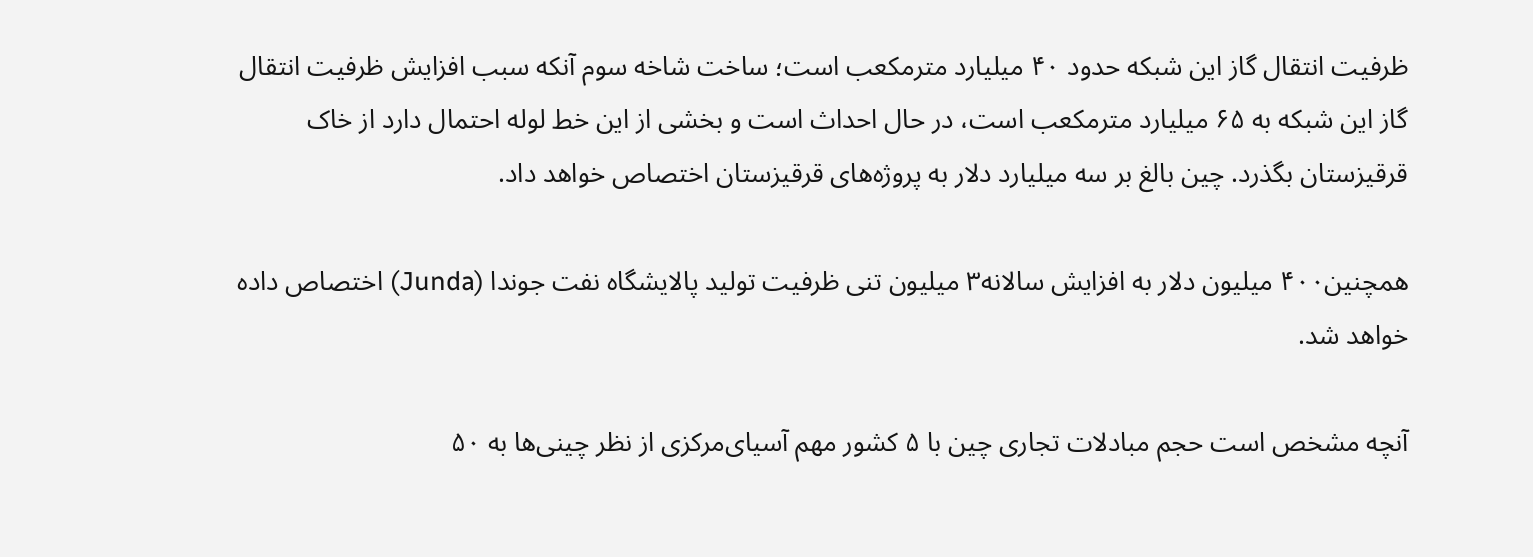ظرفیت انتقال گاز این شبکه حدود ۴٠ میلیارد مترمکعب است؛ ساخت شاخه سوم آنکه سبب افزایش ظرفیت انتقال گاز این شبکه به ۶۵ میلیارد مترمکعب است، در حال احداث است و بخشی از این خط لوله احتمال دارد از خاک قرقیزستان بگذرد. چین بالغ بر سه میلیارد دلار به پروژه‌های قرقیزستان اختصاص خواهد داد.

همچنین۴٠٠ میلیون دلار به افزایش سالانه٣ میلیون تنی ظرفیت تولید پالایشگاه نفت جوندا (Junda) اختصاص داده خواهد شد.

آنچه مشخص است حجم مبادلات تجاری چین با ۵ کشور مهم آسیای‌مرکزی از نظر چینی‌ها به ۵۰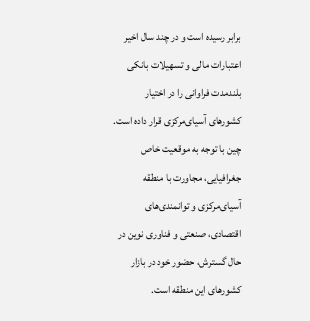برابر رسیده است و در چند سال اخیر اعتبارات مالی و تسهیلات بانکی بلندمدت فراوانی را در اختیار کشورهای آسیای‌مرکزی قرار داده ‌است. چین با توجه به موقعیت خاص جغرافیایی، مجاورت با منطقه آسیای‌مرکزی و توانمندی‌های اقتصادی، صنعتی و فناوری‌ نوین در حال گسترش، حضور خود در بازار کشورهای این منطقه است.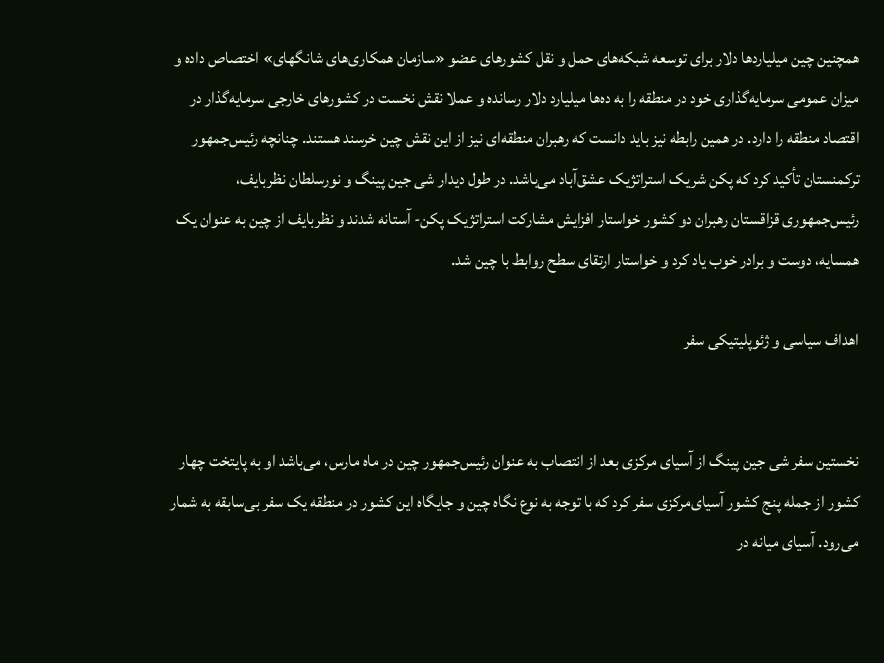همچنین چین میلیارد‌ها دلار برای توسعه شبکه‌های حمل و نقل کشورهای عضو «سازمان همکاری‌های شانگهای» اختصاص داده و میزان عمومی سرمایه‌گذاری خود در منطقه را به ده‌ها میلیارد دلار رسانده و عملا نقش نخست در کشورهای خارجی سرمایه‌گذار در اقتصاد منطقه را دارد. در همین رابطه نیز باید دانست که رهبران منطقه‌ای نیز از این نقش چین خرسند هستند. چنانچه رئیس‌جمهور ترکمنستان تأکید کرد که پکن شریک استراتژیک عشق‌آباد می‌‌باشد. در طول دیدار شی جین پینگ و نورسلطان نظربایف، رئیس‌جمهوری قزاقستان رهبران دو کشور خواستار افزایش مشارکت استراتژیک پکن- آستانه شدند و نظربایف از چین به عنوان یک همسایه، دوست و برادر خوب یاد کرد و خواستار ارتقای سطح روابط با چین شد.

اهداف سیاسی و ژئوپلیتیکی سفر


نخستین سفر شی جین پینگ از آسیای‌ مرکزی بعد از انتصاب به عنوان رئیس‌جمهور چین در ماه مارس، می‌باشد او به پایتخت چهار کشور از جمله پنج کشور آسیای‌مرکزی سفر کرد که با توجه به نوع نگاه چین و جایگاه این کشور در منطقه یک سفر بی‌سابقه به شمار می‌رود. آسیای میانه در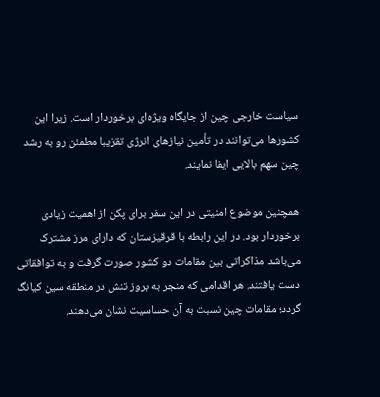سیاست خارجی چین از جایگاه ویژه‌ای برخوردار است. زیرا این کشور‌ها می‌توانند در تأمین نیازهای انرژی تقزیبا مطمئن رو به رشد چین سهم بالایی ایفا‌ نمایند.

همچنین موضوع امنیتی در این سفر برای پکن از اهمیت زیادی برخوردار بود. در این رابطه با قرقیزستان که دارای مرز مشترک می‌باشد مذاکراتی بین مقامات دو کشور صورت گرفت و به توافقاتی دست یافتند. هر اقدامی که منجر به بروز تنش در منطقه سین کیانگ گردد؛ مقامات چین نسبت به آن حساسیت نشان می‌دهند.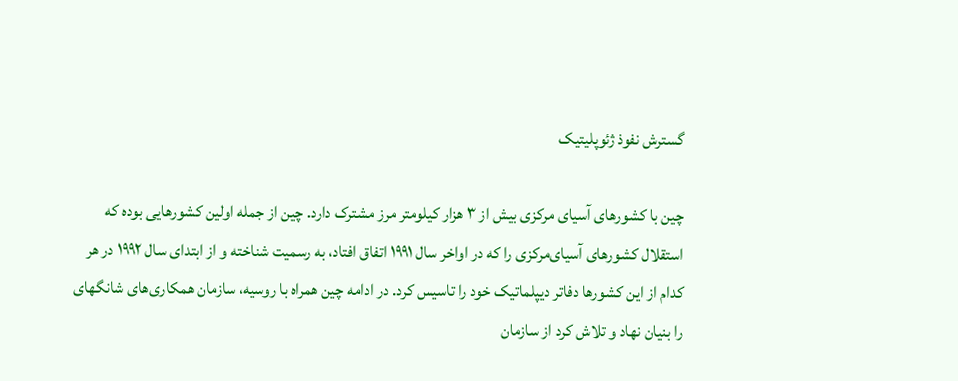گسترش نفوذ ژئوپلیتیک

چین با کشورهای آسیای‌ مرکزی بیش از ۳ هزار کیلومتر مرز مشترک دارد. چین از جمله اولین کشورهایی بوده که استقلال کشورهای آسیای‌مرکزی را که در اواخر سال ۱۹۹۱ اتفاق افتاد، به رسمیت شناخته و از ابتدای سال ۱۹۹۲ در هر کدام از این کشور‌ها دفا‌تر دیپلماتیک خود را تاسیس کرد. در ادامه چین همراه با روسیه، سازمان همکاری‌های شانگهای را بنیان نهاد و تلاش کرد از سازمان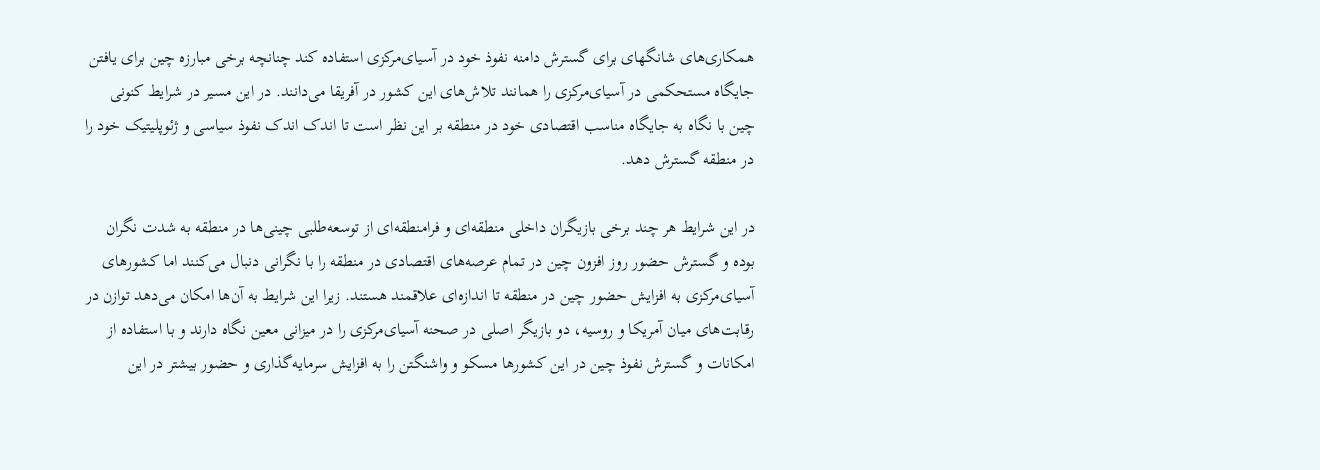همکاری‌های شانگهای برای گسترش دامنه نفوذ خود در آسیای‌مرکزی استفاده کند چنانچه برخی مبارزه چین برای یافتن جایگاه مستحکمی در آسیای‌مرکزی را همانند تلاش‌های این کشور در آفریقا می‌دانند. در این مسیر در شرایط کنونی چین با نگاه به جایگاه مناسب اقتصادی خود در منطقه بر این نظر است تا اندک اندک نفوذ سیاسی و ژئوپلیتیک خود را در منطقه گسترش دهد.

در این شرایط هر چند برخی بازیگران داخلی منطقه‌ای و فرامنطقه‌ای از توسعه‌طلبى چینى‌ها در منطقه به شدت نگران بوده و گسترش حضور روز افزون چین در تمام عرصه‌هاى اقتصادى در منطقه را با نگرانی دنبال می‌کنند اما کشورهای آسیای‌مرکزی به افزایش حضور چین در منطقه تا اندازه‌ای علاقمند هستند. زیرا این شرایط به آن‌ها امکان می‌دهد توازن در رقابت‌های میان آمریکا و روسیه، دو بازیگر اصلی در صحنه آسیای‌مرکزی را در میزانی معین نگاه دارند و با استفاده از امکانات و گسترش نفوذ چین در این کشور‌ها مسکو و واشنگتن را به افزایش سرمایه‌گذاری و حضور بیشتر در این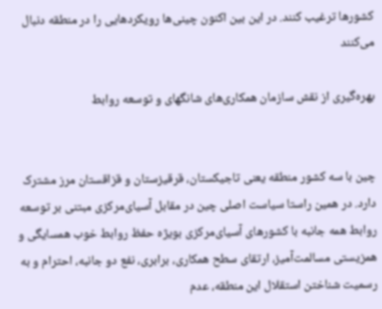کشور‌ها ترغیب کنند. در این بین اکنون چینی‌ها رویکردهایی را در منطقه دنبال می‌کنند

بهره‌گیری از نقش سازمان همکاری‌های شانگهای و توسعه روابط


چین با سه کشور منطقه یعنی تاجیکستان، قرقیزستان و قزاقستان مرز مشترک دارد. در همین راستا سیاست اصلی چین در مقابل آسیای‌مرکزی مبتنی بر توسعه روابط همه جانبه با کشورهای آسیای‌مرکزی بویژه حفظ روابط خوب همسایگی و همزیستی مسالمت‌آمیز، ارتقای سطح همکاری، برابری، نفع دو جانبه، احترام و به رسمیت شناختن استقلال این منطقه، عدم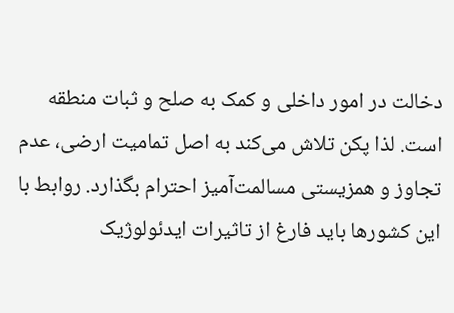دخالت در امور داخلی و کمک به صلح و ثبات منطقه است. لذا پکن تلاش می‌کند به اصل تمامیت ارضی، عدم تجاوز و همزیستی مسالمت‌آمیز احترام بگذارد. روابط با این کشور‌ها باید فارغ از تاثیرات ایدئولوژیک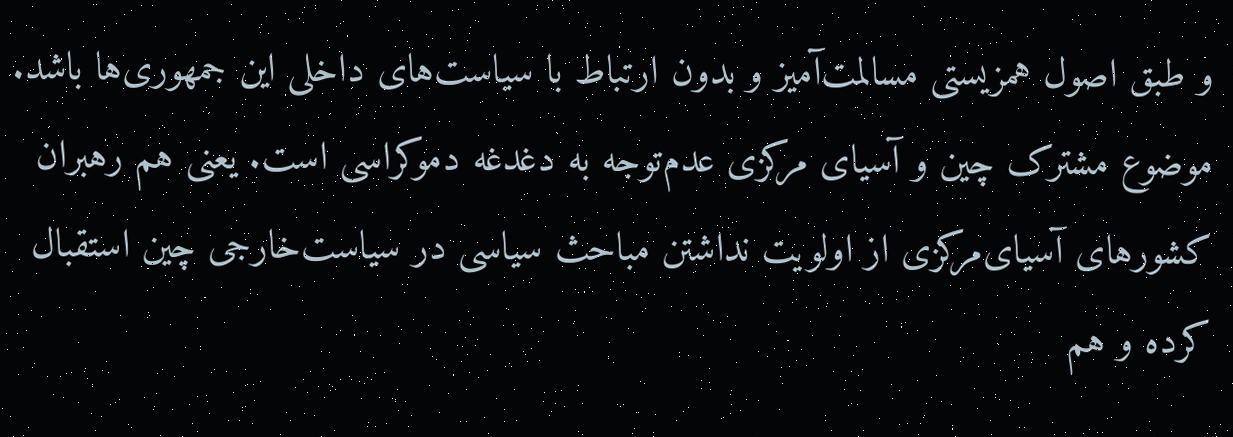و طبق اصول همزیستی مسالمت‌آمیز و بدون ارتباط با سیاست‌های داخلی این جمهوری‌ها باشد. موضوع مشترک چین و آسیای ‌مرکزی عدم‌توجه به دغدغه دموکراسی است. یعنی هم رهبران کشورهای آسیای‌مرکزی از اولویت نداشتن مباحث سیاسی در سیاست‌خارجی چین استقبال کرده و هم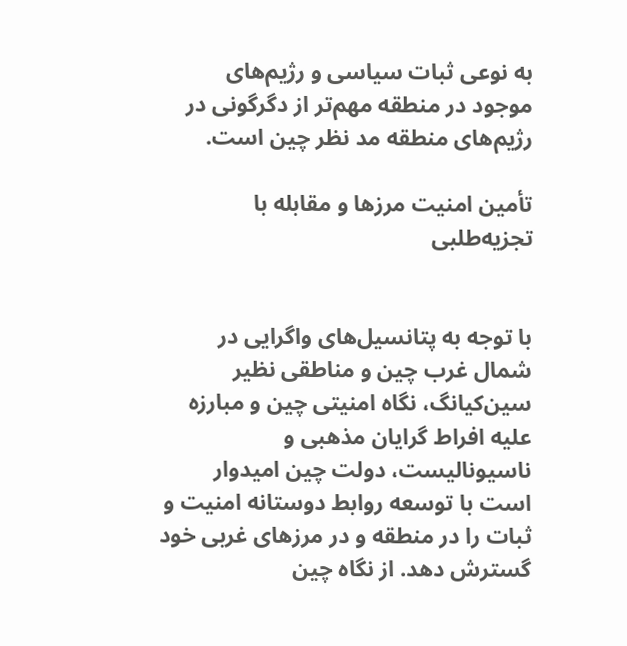به نوعی ثبات سیاسی و رژیم‌های موجود در منطقه مهم‌تر از دگرگونی در رژیم‌های منطقه مد نظر چین است‌.

تأمین امنیت مرز‌ها و مقابله با تجزیه‌طلبی


با توجه به پتانسیل‌های واگرایی در شمال غرب چین و مناطقی نظیر سین‌کیانگ، نگاه امنیتی چین و مبارزه علیه افراط گرایان مذهبی و ناسیونالیست، دولت چین امیدوار است با توسعه روابط دوستانه امنیت و ثبات را در منطقه و در مرزهای غربی خود گسترش دهد. از نگاه چین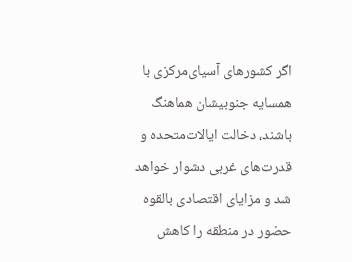اگر کشورهای آسیای‌مرکزی با همسایه جنوبیشان هماهنگ باشند، دخالت ایالات‌متحده و قدرت‌های غربی دشوار خواهد شد و مزایای اقتصادی بالقوه حضور در منطقه را کاهش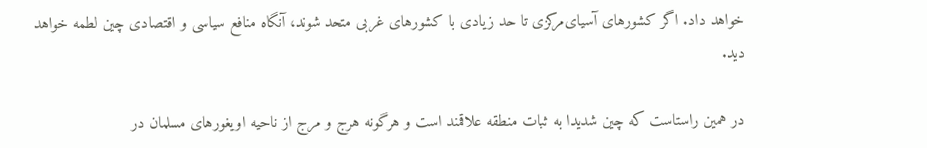خواهد داد. اگر کشورهای آسیای‌مرکزی تا حد زیادی با کشورهای غربی متحد شوند، آنگاه منافع سیاسی و اقتصادی چین لطمه خواهد دید.

در همین راستاست که چین شدیدا به ثبات منطقه علاقمند است و هرگونه هرج و مرج از ناحیه اویغورهای مسلمان در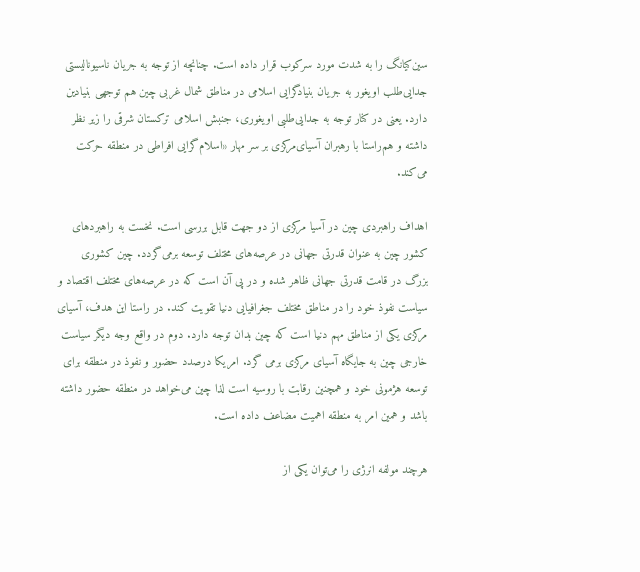سین‌کیانگ را به شدت مورد سرکوب قرار داده است. چنانچه از توجه به جریان ناسیونالیستی جدایی‌طلب اویغور به جریان بنیادگرایی اسلامی در مناطق شمال غربی چین هم توجهی بنیادین دارد. یعنی در کنار توجه به جدایی‌طلبی اویغوری، جنبش اسلامی ترکستان شرقی را زیر نظر داشته و هم‌راستا با رهبران آسیای‌مرکزی بر سر مهار «اسلام‌گرایی افراطی در منطقه حرکت می‌کند.

اهداف راهبردی چین در آسیا مرکزی از دو جهت قابل بررسی است. نخست به راهبردهای کشور چین به عنوان قدرتی جهانی در عرصه‌های مختلف توسعه برمی‌گردد. چین کشوری بزرگ در قامت قدرتی جهانی ظاهر شده و در پی آن است که در عرصه‌های مختلف اقتصاد و سیاست نفوذ خود را در مناطق مختلف جغرافیایی دنیا تقویت کند. در راستا این هدف، آسیای مرکزی یکی از مناطق مهم دنیا است که چین بدان توجه دارد. دوم در واقع وجه دیگر سیاست خارجی چین به جایگاه آسیای مرکزی برمی گرد. امریکا درصدد حضور و نفوذ در منطقه برای توسعه هژمونی خود و همچنین رقابت با روسیه است لذا چین می‌خواهد در منطقه حضور داشته باشد و همین امر به منطقه اهمیت مضاعف داده است.

هرچند مولفه انرژی را می‌توان یکی از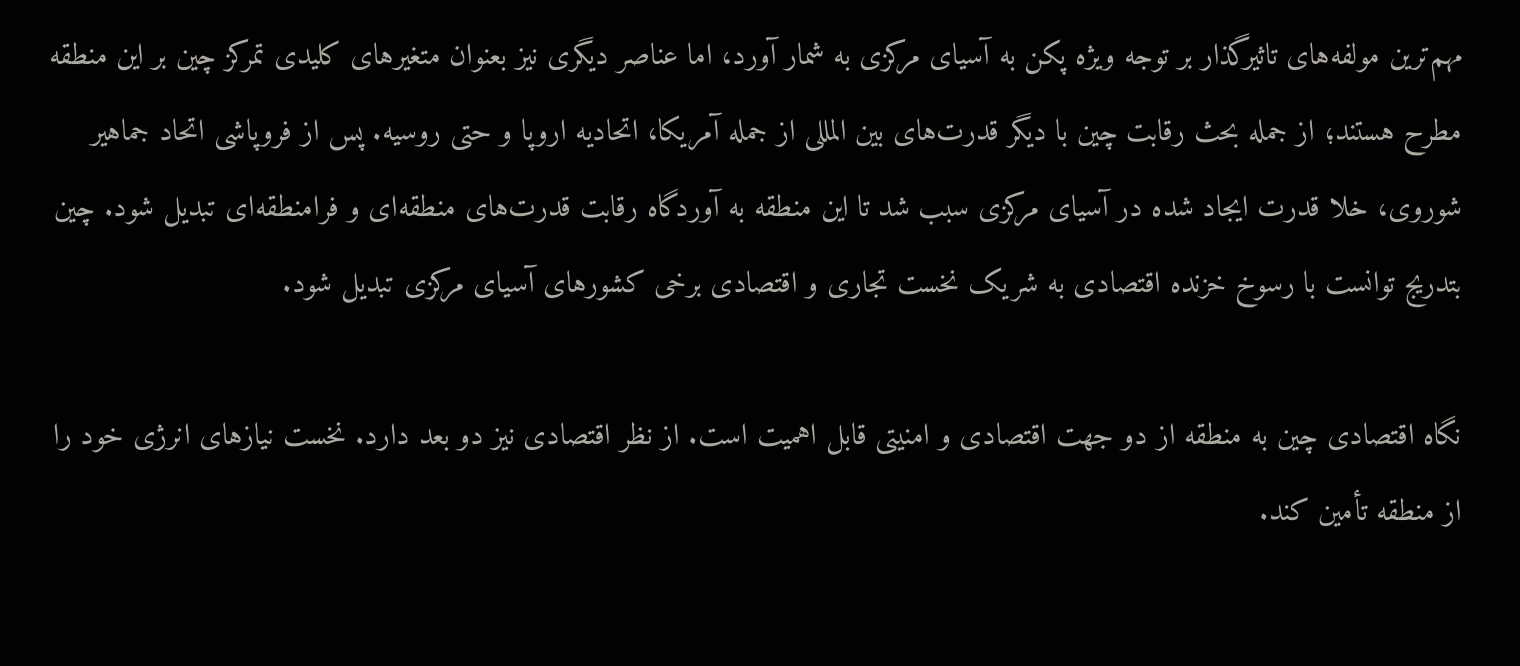مهم‌ترین مولفه‌های تاثیرگذار بر توجه ویژه پکن به آسیای مرکزی به شمار آورد، اما عناصر دیگری نیز بعنوان متغیرهای کلیدی تمرکز چین بر این منطقه مطرح هستند؛ از جمله بحث رقابت چین با دیگر قدرت‌های بین المللی از جمله آمریکا، اتحادیه اروپا و حتی روسیه. پس از فروپاشی اتحاد جماهیر شوروی، خلا قدرت ایجاد شده در آسیای مرکزی سبب شد تا این منطقه به آوردگاه رقابت قدرت‌های منطقه‌ای و فرامنطقه‌ای تبدیل شود. چین بتدریج توانست با رسوخ خزنده اقتصادی به شریک نخست تجاری و اقتصادی برخی کشورهای آسیای مرکزی تبدیل شود.

نگاه اقتصادی چین به منطقه از دو جهت اقتصادی و امنیتی قابل اهمیت است. از نظر اقتصادی نیز دو بعد دارد. نخست نیازهای انرژی خود را از منطقه تأمین کند.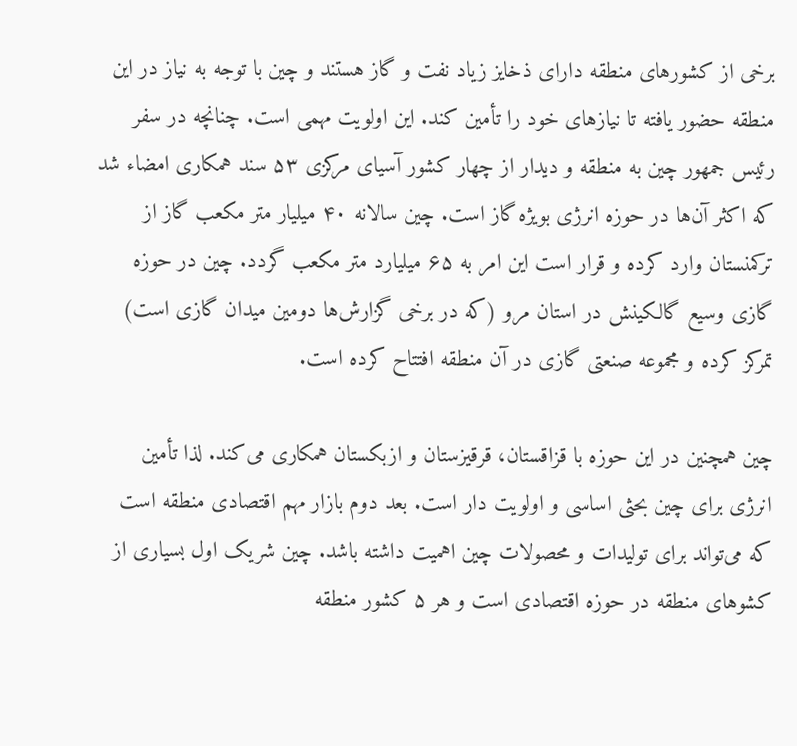برخی از کشورهای منطقه دارای ذخایز زیاد نفت و گاز هستند و چین با توجه به نیاز در این منطقه حضور یافته تا نیاز‌های خود را تأمین کند. این اولویت مهمی است. چنانچه در سفر رئیس جمهور چین به منطقه و دیدار از چهار کشور آسیای مرکزی ۵۳ سند همکاری امضاء شد که اکثر آن‌ها در حوزه انرژی بویژه گاز است. چین سالانه ۴۰ میلیار متر مکعب گاز از ترکمنستان وارد کرده و قرار است این امر به ۶۵ میلیارد متر مکعب گردد. چین در حوزه گازی وسیع گالکینش در استان مرو (که در برخی گزارش‌ها دومین میدان گازی است) تمرکز کرده و مجموعه صنعتی گازی در آن منطقه افتتاح کرده است.

چین همچنین در این حوزه با قزاقستان، قرقیزستان و ازبکستان همکاری می‌کند. لذا تأمین انرژی برای چین بحثی اساسی و اولویت دار است. بعد دوم بازار مهم اقتصادی منطقه است که می‌تواند برای تولیدات و محصولات چین اهمیت داشته باشد. چین شریک اول بسیاری از کشوهای منطقه در حوزه اقتصادی است و هر ۵ کشور منطقه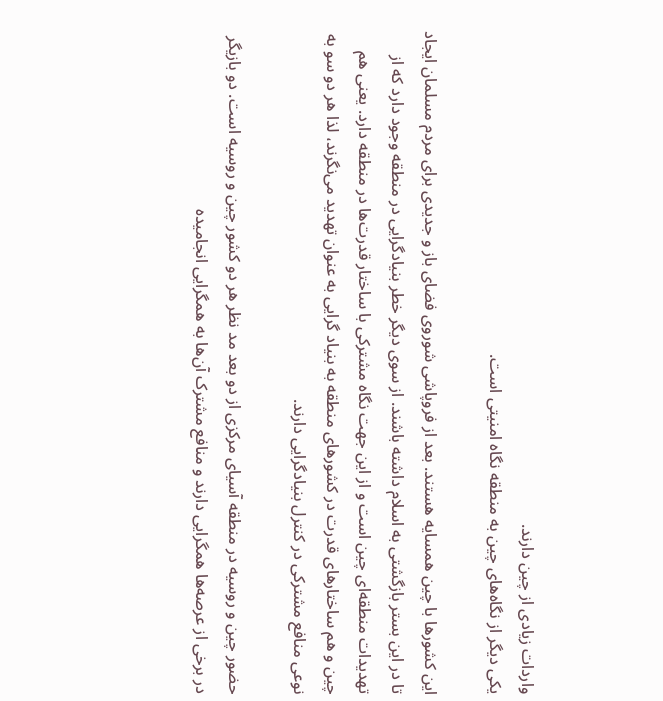واردات زیادی از چین دارند.
یکی دیگر از نگاه‌های چین به منطقه نگاه امنیتی است.

این کشور‌ها با چین همسایه هستند. بعد از فروپاشی شوروی فضای باز و جدیدی برای مردم مسلمان ایجاد تا در این بستر بازگشتی به اسلام داشته باشند. از سوی دیگر خطر بنیادگرایی در منطقه وجود دارد که از تهدیدات منطقه‌ای چین است و از این جهت نگاه مشترکی با ساختار قدرت‌ها در منطقه دارد. یعنی هم چین و هم ساختارهای قدرت در کشورهای منطقه به بنیاد گرایی به عنوان تهدید می‌نگرند، لذا هر دو سو به نوعی منافع مشترکی در کنترل بنیادگرایی دارند.

حضور چین و روسیه در منطقه آسیای مرکزی از دو بعد مد نظر هر دو کشور چین و روسیه است. دو بازیگر در برخی از عرصه‌ها همگرایی دارند و منافع مشترک آن‌ها به همگرایی انجامیده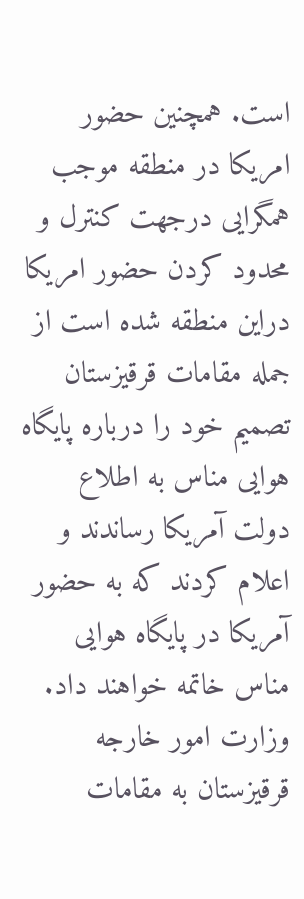است. همچنین حضور امریکا در منطقه موجب همگرایی درجهت کنترل و محدود کردن حضور امریکا دراین منطقه شده است از جمله مقامات قرقیزستان تصمیم خود را درباره پایگاه هوایی مناس به اطلاع دولت آمریکا رساندند و اعلام کردند که به حضور آمریکا در پایگاه هوایی مناس خاتمه خواهند داد. وزارت امور خارجه قرقیزستان به مقامات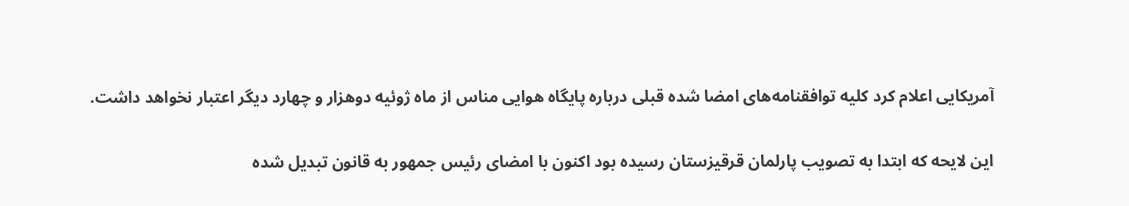آمریکایی اعلام کرد کلیه توافقنامه‌های امضا شده قبلی درباره پایگاه هوایی مناس از ماه ژوئیه دوهزار و چهارد دیگر اعتبار نخواهد داشت.

این لایحه که ابتدا به تصویب پارلمان قرقیزستان رسیده بود اکنون با امضای رئیس جمهور به قانون تبدیل شده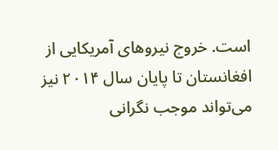است. خروج نیروهای آمریکایی از افغانستان تا پایان سال ۲۰۱۴ نیز می‌تواند موجب نگرانی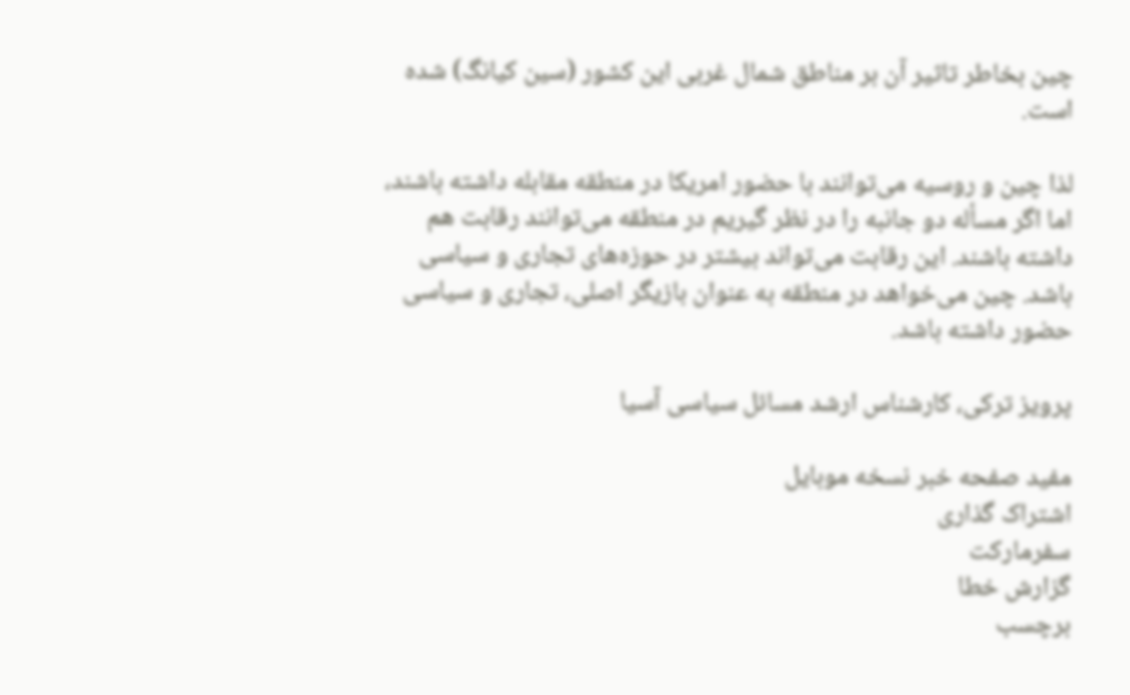چین بخاطر تاثیر آن بر مناطق شمال غربی این کشور (سین کیانگ) شده است.

لذا چین و روسیه می‌توانند با حضور امریکا در منطقه مقابله داشته باشند، اما اگر مسأله دو جانبه را در نظر گیریم در منطقه می‌توانند رقابت هم داشته باشند. این رقابت می‌تواند بیشتر در حوزه‌های تجاری و سیاسی باشد. چین می‌خواهد در منطقه به عنوان بازیگر اصلی، تجاری و سیاسی حضور داشته باشد.

پرویز ترکی، کار‌شناس ارشد مسائل سیاسی آسیا

مفید صفحه خبر نسخه موبایل
اشتراک گذاری
سفرمارکت
گزارش خطا
برچسب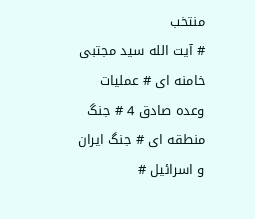منتخب
# آیت الله سید مجتبی خامنه ای # عملیات وعده صادق 4 # جنگ منطقه ای # جنگ ایران و اسرائیل #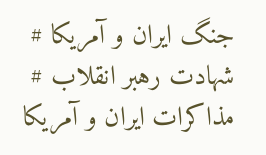جنگ ایران و آمریکا # شهادت رهبر انقلاب # مذاکرات ایران و آمریکا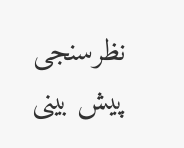نظرسنجی
پیش بینی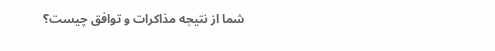شما از نتیجه مذاکرات و توافق چیست؟